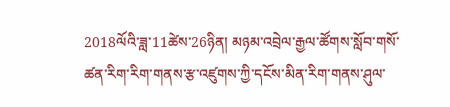2018ལོའི་ཟླ་11ཚེས་26ཉིན། མཉམ་འབྲེལ་རྒྱལ་ཚོགས་སློབ་གསོ་ཚན་རིག་རིག་གནས་རྩ་འཛུགས་ཀྱི་དངོས་མིན་རིག་གནས་ཤུལ་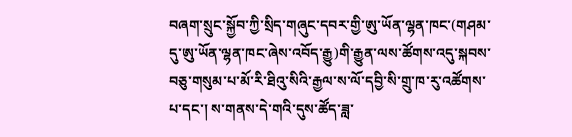བཞག་སྲུང་སྐྱོབ་ཀྱི་སྲིད་གཞུང་དབར་གྱི་ཨུ་ཡོན་ལྷན་ཁང་(གཤམ་དུ་ཨུ་ཡོན་ལྷན་ཁང་ཞེས་འབོད་རྒྱུ)གི་རྒྱུན་ལས་ཚོགས་འདུ་སྐབས་བཅུ་གསུམ་པ་མོ་རི་ཐིའུ་སིའི་རྒྱལ་ས་ལོ་དབྱི་སི་གྲུ་ཁ་རུ་འཚོགས་པ་དང་། ས་གནས་དེ་གའི་དུས་ཚོད་ཟླ་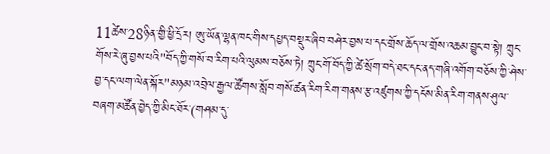11ཚེས་28ཉིན་གྱི་ཕྱི་དྲོར། ཨུ་ཡོན་ལྷན་ཁང་གིས་དཔྱད་བསྡུར་ཞིབ་བཤེར་བྱས་པ་དང་གྲོས་ཆོད་ལ་གྲོས་འཆམ་བྱུང་བ་སྟེ། ཀྲུང་གོས་རེ་ཞུ་བྱས་པའི"བོད་ཀྱི་གསོ་བ་རིག་པའི་ལུམས་བཅོས་ཏེ། ཀྲུང་གོ་བོད་ཀྱི་ཚེ་སྲོག་བདེ་ཐང་དང་ནད་གཞི་འགོག་བཅོས་ཀྱི་ཤེས་བྱ་དང་ལག་ལེན་སྐོར"མཉམ་འབྲེལ་རྒྱལ་ཚོགས་སློབ་གསོ་ཚན་རིག་རིག་གནས་རྩ་འཛུགས་ཀྱི་དངོས་མིན་རིག་གནས་ཤུལ་བཞག་མཚོན་བྱེད་ཀྱི་མིང་ཐོར་(གཤམ་དུ་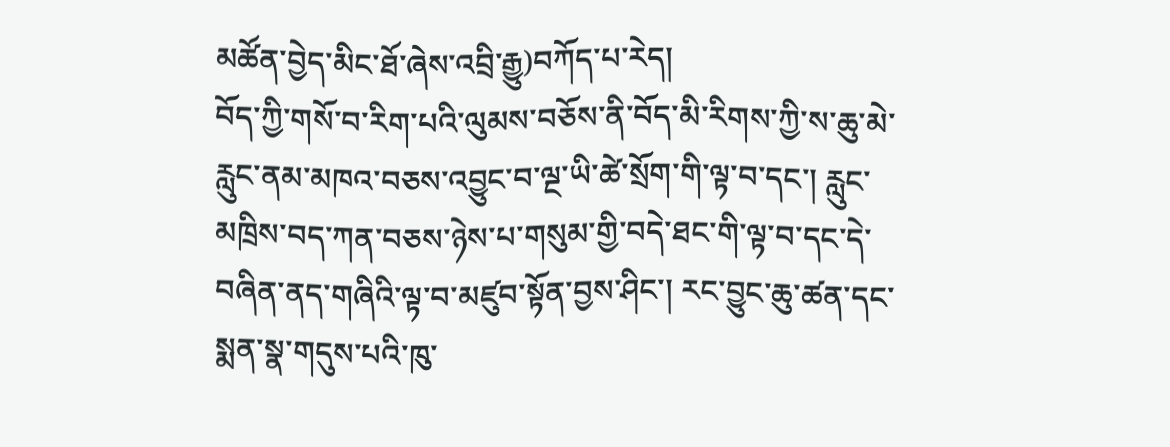མཚོན་བྱེད་མིང་ཐོ་ཞེས་འབྲི་རྒྱུ)བཀོད་པ་རེད།
བོད་ཀྱི་གསོ་བ་རིག་པའི་ལུམས་བཅོས་ནི་བོད་མི་རིགས་ཀྱི་ས་ཆུ་མེ་རླུང་ནམ་མཁའ་བཅས་འབྱུང་བ་ལྔ་ཡི་ཚེ་སྲོག་གི་ལྟ་བ་དང་། རླུང་མཁྲིས་བད་ཀན་བཅས་ཉེས་པ་གསུམ་གྱི་བདེ་ཐང་གི་ལྟ་བ་དང་དེ་བཞིན་ནད་གཞིའི་ལྟ་བ་མཛུབ་སྟོན་བྱས་ཤིང་། རང་བྱུང་ཆུ་ཚན་དང་སྨན་སྣ་གདུས་པའི་ཁུ་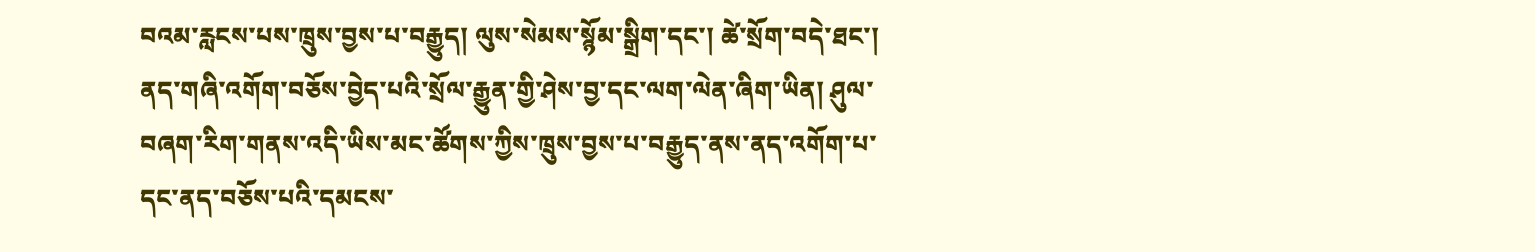བའམ་རླངས་པས་ཁྲུས་བྱས་པ་བརྒྱུད། ལུས་སེམས་སྙོམ་སྒྲིག་དང་། ཚེ་སྲོག་བདེ་ཐང་། ནད་གཞི་འགོག་བཅོས་བྱེད་པའི་སྲོལ་རྒྱུན་གྱི་ཤེས་བྱ་དང་ལག་ལེན་ཞིག་ཡིན། ཤུལ་བཞག་རིག་གནས་འདི་ཡིས་མང་ཚོགས་ཀྱིས་ཁྲུས་བྱས་པ་བརྒྱུད་ནས་ནད་འགོག་པ་དང་ནད་བཅོས་པའི་དམངས་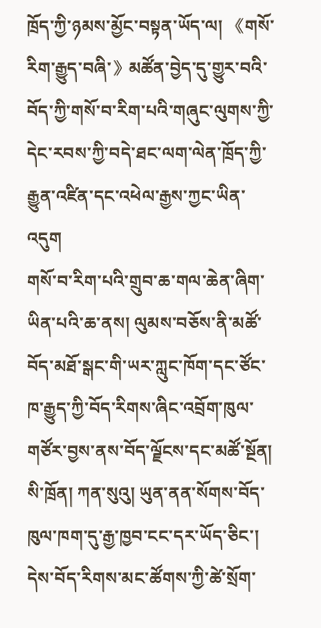ཁྲོད་ཀྱི་ཉམས་མྱོང་བསྟན་ཡོད་ལ། 《གསོ་རིག་རྒྱུད་བཞི་》མཚོན་བྱེད་དུ་གྱུར་བའི་བོད་ཀྱི་གསོ་བ་རིག་པའི་གཞུང་ལུགས་ཀྱི་དེང་རབས་ཀྱི་བདེ་ཐང་ལག་ལེན་ཁྲོད་ཀྱི་རྒྱུན་འཛིན་དང་འཕེལ་རྒྱས་ཀྱང་ཡིན་འདུག
གསོ་བ་རིག་པའི་གྲུབ་ཆ་གལ་ཆེན་ཞིག་ཡིན་པའི་ཆ་ནས། ལུམས་བཅོས་ནི་མཚོ་བོད་མཐོ་སྒང་གི་ཡར་ཀླུང་ཁོག་དང་ཙོང་ཁ་རྒྱུད་ཀྱི་བོད་རིགས་ཞིང་འབྲོག་ཁུལ་གཙོར་བྱས་ནས་བོད་ལྗོངས་དང་མཚོ་སྔོན། སི་ཁྲོན། ཀན་སུའུ། ཡུན་ནན་སོགས་བོད་ཁུལ་ཁག་དུ་རྒྱ་ཁྱབ་ངང་དར་ཡོད་ཅིང་། དེས་བོད་རིགས་མང་ཚོགས་ཀྱི་ཚེ་སྲོག་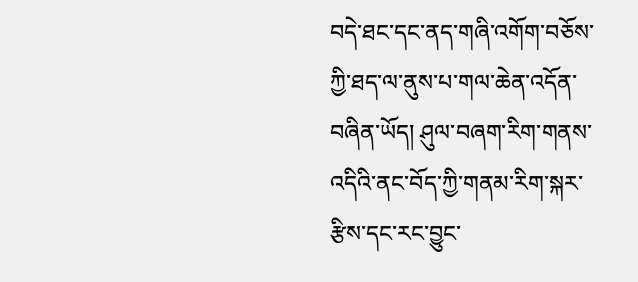བདེ་ཐང་དང་ནད་གཞི་འགོག་བཅོས་ཀྱི་ཐད་ལ་ནུས་པ་གལ་ཆེན་འདོན་བཞིན་ཡོད། ཤུལ་བཞག་རིག་གནས་འདིའི་ནང་བོད་ཀྱི་གནམ་རིག་སྐར་རྩིས་དང་རང་བྱུང་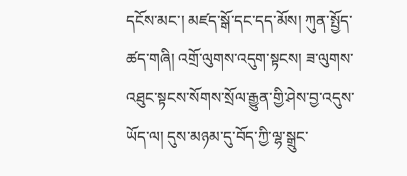དངོས་མང་། མཛད་སྒོ་དང་དད་མོས། ཀུན་སྤྱོད་ཚད་གཞི། འགྲོ་ལུགས་འདུག་སྟངས། ཟ་ལུགས་འཐུང་སྟངས་སོགས་སྲོལ་རྒྱུན་གྱི་ཤེས་བྱ་འདུས་ཡོད་ལ། དུས་མཉམ་དུ་བོད་ཀྱི་ལྷ་སྒྲུང་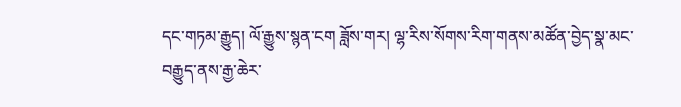དང་གཏམ་རྒྱུད། ལོ་རྒྱུས་སྙན་ངག ཟློས་གར། ལྷ་རིས་སོགས་རིག་གནས་མཚོན་བྱེད་སྣ་མང་བརྒྱུད་ནས་རྒྱ་ཆེར་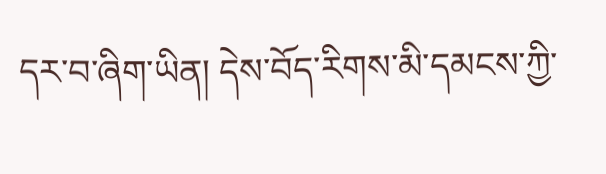དར་བ་ཞིག་ཡིན། དེས་བོད་རིགས་མི་དམངས་ཀྱི་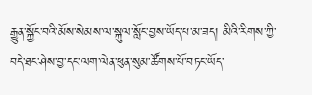རྒྱུན་སྐྱོང་བའི་མོས་སེམས་ལ་སྐུལ་སློང་བྱས་ཡོད་པ་མ་ཟད། མིའི་རིགས་ཀྱི་བདེ་ཐང་ཤེས་བྱ་དང་ལག་ལེན་ཕུན་སུམ་ཚོགས་པོ་བཏང་ཡོད་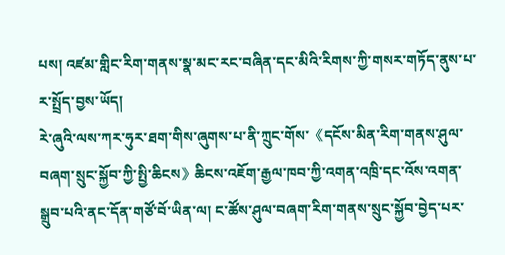པས། འཛམ་གླིང་རིག་གནས་སྣ་མང་རང་བཞིན་དང་མིའི་རིགས་ཀྱི་གསར་གཏོད་ནུས་པ་ར་སྤྲོད་བྱས་ཡོད།
རེ་ཞུའི་ལས་ཀར་ཧུར་ཐག་གིས་ཞུགས་པ་ནི་ཀྲུང་གོས་《དངོས་མིན་རིག་གནས་ཤུལ་བཞག་སྲུང་སྐྱོབ་ཀྱི་སྤྱི་ཆིངས》ཆིངས་འཇོག་རྒྱལ་ཁབ་ཀྱི་འགན་འཁྲི་དང་འོས་འགན་སྒྲུབ་པའི་ནང་དོན་གཙོ་བོ་ཡིན་ལ། ང་ཚོས་ཤུལ་བཞག་རིག་གནས་སྲུང་སྐྱོབ་བྱེད་པར་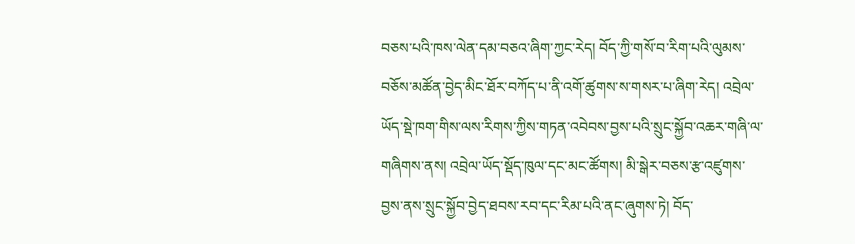བཅས་པའི་ཁས་ལེན་དམ་བཅའ་ཞིག་ཀྱང་རེད། བོད་ཀྱི་གསོ་བ་རིག་པའི་ལུམས་བཅོས་མཚོན་བྱེད་མིང་ཐོར་བཀོད་པ་ནི་འགོ་ཚུགས་ས་གསར་པ་ཞིག་རེད། འབྲེལ་ཡོད་སྡེ་ཁག་གིས་ལས་རིགས་ཀྱིས་གཏན་འབེབས་བྱས་པའི་སྲུང་སྐྱོབ་འཆར་གཞི་ལ་གཞིགས་ནས། འབྲེལ་ཡོད་སྡོད་ཁུལ་དང་མང་ཚོགས། མི་སྒེར་བཅས་རྩ་འཛུགས་བྱས་ནས་སྲུང་སྐྱོབ་བྱེད་ཐབས་རབ་དང་རིམ་པའི་ནང་ཞུགས་ཏེ། བོད་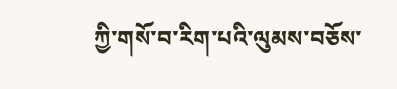ཀྱི་གསོ་བ་རིག་པའི་ལུམས་བཅོས་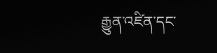རྒྱུན་འཛིན་དང་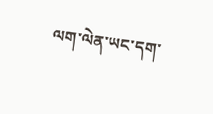ལག་ལེན་ཡང་དག་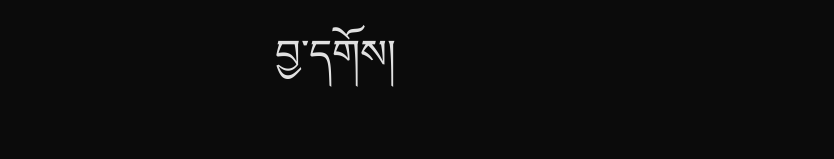བྱ་དགོས།